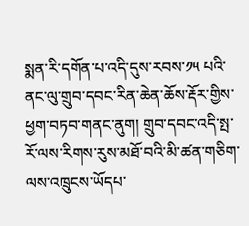སྨན་རི་དགོན་པ་འདི་དུས་རབས་༡༥ པའི་ནང་ལུ་གྲུབ་དབང་རིན་ཆེན་ཆོས་རྡོར་གྱིས་ཕྱག་བཏབ་གནང་ནུག། གྲུབ་དབང་འདི་སྤ་རོ་ལས་རིགས་རུས་མཐོ་བའི་མི་ཚན་གཅིག་ལས་འཁྲུངས་ཡོདཔ་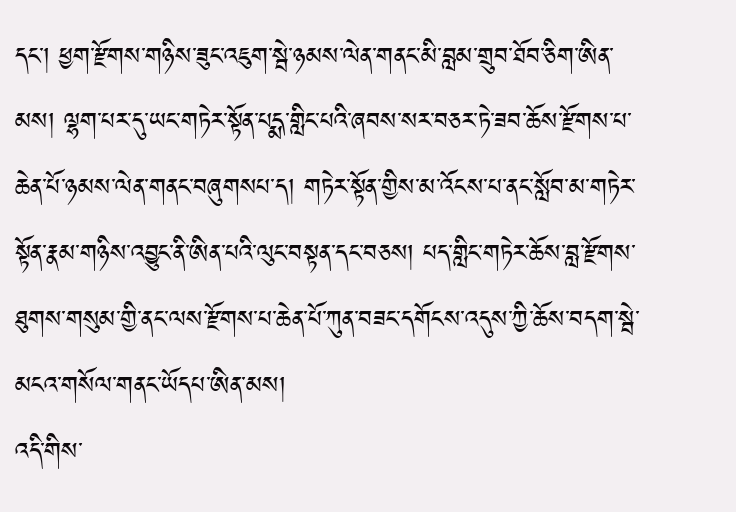དང་། ཕྱག་རྫོགས་གཉིས་ཟུང་འཇུག་སྦེ་ཉམས་ལེན་གནང་མི་བླམ་གྲུབ་ཐོབ་ཅིག་ཨིན་མས། ལྷག་པར་དུ་ཡང་གཏེར་སྟོན་པདྨ་གླིང་པའི་ཞབས་སར་བཅར་ཏེ་ཟབ་ཆོས་རྫོགས་པ་ཆེན་པོ་ཉམས་ལེན་གནང་བཞུགསཔ་ད། གཏེར་སྟོན་གྱིས་མ་འོངས་པ་ནང་སློབ་མ་གཏེར་སྟོན་རྣམ་གཉིས་འབྱུང་ནི་ཨིན་པའི་ལུང་བསྟན་དང་བཅས། པད་གླིང་གཏེར་ཆོས་བླ་རྫོགས་ཐུགས་གསུམ་གྱི་ནང་ལས་རྫོགས་པ་ཆེན་པོ་ཀུན་བཟང་དགོངས་འདུས་ཀྱི་ཆོས་བདག་སྦེ་མངའ་གསོལ་གནང་ཡོདཔ་ཨིན་མས།
འདི་གིས་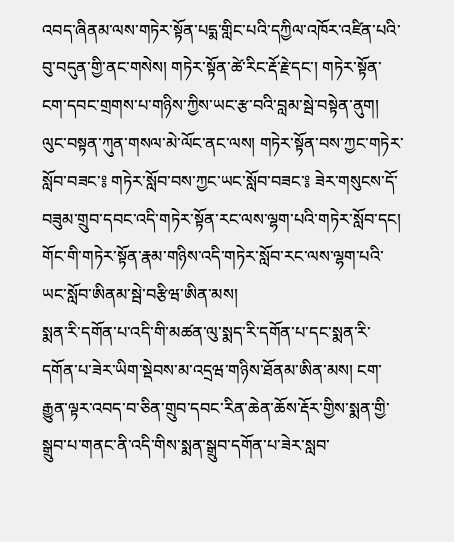འབད་ཞིནམ་ལས་གཏེར་སྟོན་པདྨ་གླིང་པའི་དཀྱིལ་འཁོར་འཛིན་པའི་བུ་བདུན་གྱི་ནང་གསེས། གཏེར་སྟོན་ཚེ་རིང་རྡོ་རྗེ་དང་། གཏེར་སྟོན་ངག་དབང་གྲགས་པ་གཉིས་ཀྱིས་ཡང་རྩ་བའི་བླམ་སྦེ་བསྟེན་ནུག། ལུང་བསྟན་ཀུན་གསལ་མེ་ལོང་ནང་ལས། གཏེར་སྟོན་བས་ཀྱང་གཏེར་སློབ་བཟང་༔ གཏེར་སློབ་བས་ཀྱང་ཡང་སློབ་བཟང་༔ ཟེར་གསུངས་དོ་བཟུམ་གྲུབ་དབང་འདི་གཏེར་སྟོན་རང་ལས་ལྷག་པའི་གཏེར་སློབ་དང། གོང་གི་གཏེར་སྟོན་རྣམ་གཉིས་འདི་གཏེར་སློབ་རང་ལས་ལྷག་པའི་ཡང་སློབ་ཨིནམ་སྦེ་བརྩིཝ་ཨིན་མས།
སྨན་རི་དགོན་པ་འདི་གི་མཚན་ལུ་སྨད་རི་དགོན་པ་དང་སྨན་རི་དགོན་པ་ཟེར་ཡིག་སྡེབས་མ་འདྲཝ་གཉིས་ཐོནམ་ཨིན་མས། ངག་རྒྱུན་ལྟར་འབད་བ་ཅིན་གྲུབ་དབང་རིན་ཆེན་ཆོས་རྡོར་གྱིས་སྨན་གྱི་སྒྲུབ་པ་གནང་ནི་འདི་གིས་སྨན་སྒྲུབ་དགོན་པ་ཟེར་སླབ་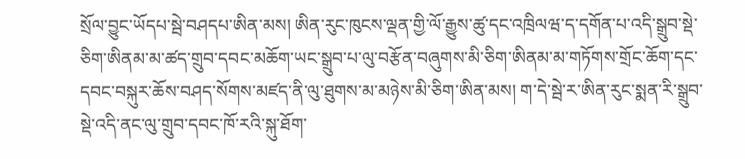སྲོལ་བྱུང་ཡོདཔ་སྦེ་བཤདཔ་ཨིན་མས། ཨིན་རུང་ཁུངས་ལྡན་གྱི་ལོ་རྒྱུས་ཚུ་དང་འཁྲིལཝ་ད་དགོན་པ་འདི་སྒྲུབ་སྡེ་ཅིག་ཨིནམ་མ་ཚད་གྲུབ་དབང་མཆོག་ཡང་སྒྲུབ་པ་ལུ་བརྩོན་བཞུགས་མི་ཅིག་ཨིནམ་མ་གཏོགས་གྲོང་ཆོག་དང་དབང་བསྐུར་ཆོས་བཤད་སོགས་མཛད་ནི་ལུ་ཐུགས་མ་མཉེས་མི་ཅིག་ཨིན་མས། ག་དེ་སྦེ་ར་ཨིན་རུང་སྨན་རི་སྒྲུབ་སྡེ་འདི་ནང་ལུ་གྲུབ་དབང་ཁོ་རའི་སྐུ་ཐོག་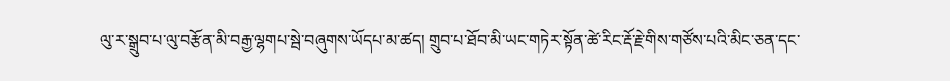ལུ་ར་སྒྲུབ་པ་ལུ་བརྩོན་མི་བརྒྱ་ལྷགཔ་སྦེ་བཞུགས་ཡོདཔ་མ་ཚད། གྲུབ་པ་ཐོབ་མི་ཡང་གཏེར་སྟོན་ཚེ་རིང་རྡོ་རྗེ་གིས་གཙོས་པའི་མིང་ཅན་དང་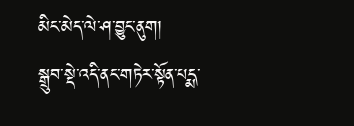མིང་མེད་ལེ་ཤ་བྱུང་ནུག།
སྒྲུབ་སྡེ་འདི་ནང་གཏེར་སྟོན་པདྨ་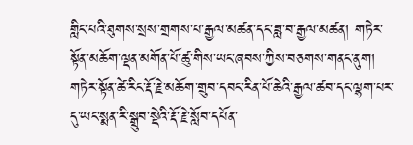གླིང་པའི་ཐུགས་སྲས་གྲགས་པ་རྒྱལ་མཚན་དང་ཟླ་བ་རྒྱལ་མཚན། གཏེར་སྟོན་མཆོག་ལྡན་མགོན་པོ་ཚུ་གིས་ཡང་ཞབས་ཀྱིས་བཅགས་གནང་ནུག། གཏེར་སྟོན་ཚེ་རིང་རྡོ་རྗེ་མཆོག་གྲུབ་དབང་རིན་པོ་ཆེའི་རྒྱལ་ཚབ་དང་ལྷག་པར་དུ་ཡང་སྨན་རི་སྒྲུབ་སྡེའི་རྡོ་རྗེ་སློབ་དཔོན་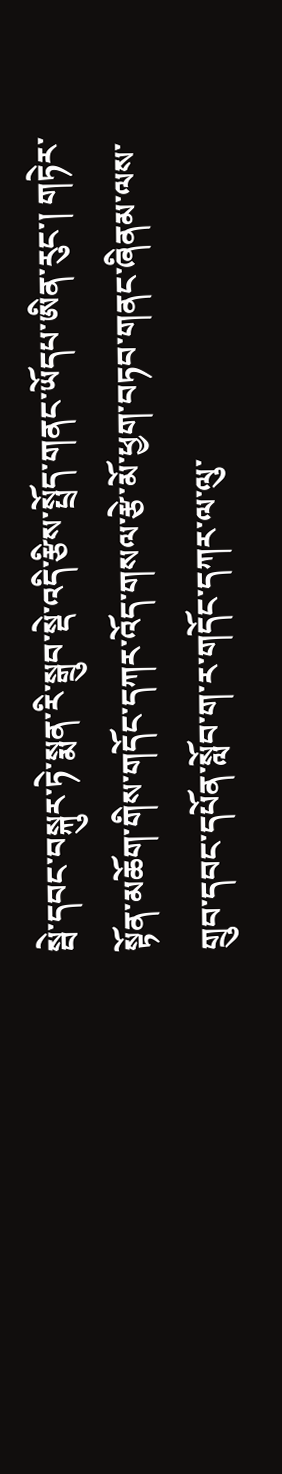སྦེ་དབང་བསྐུར་ཏེ་སྨན་རི་སྒྲུབ་སྡེ་འདི་རྩིས་སྤྲོད་གནང་ཡོདཔ་ཨིན་རུང་། གཏེར་སྟོན་མཆོག་གིས་གདོང་དཀར་འོད་གསལ་རྩེ་མོ་ཕྱག་བཏབ་གནང་ཞིནམ་ལས་གྲུབ་དབང་དཔོན་སློབ་ག་ར་གདོང་དཀར་ལ་ལུ་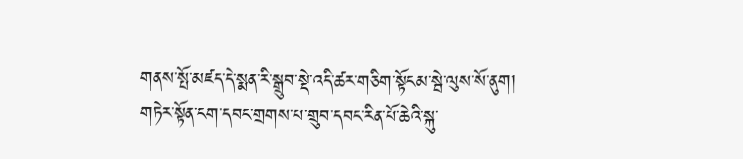གནས་སྤོ་མཛད་དེ་སྨན་རི་སྒྲུབ་སྡེ་འདི་ཚར་གཅིག་སྟོངམ་སྦེ་ལུས་སོ་ནུག།
གཏེར་སྟོན་ངག་དབང་གྲགས་པ་གྲུབ་དབང་རིན་པོ་ཆེའི་སྐུ་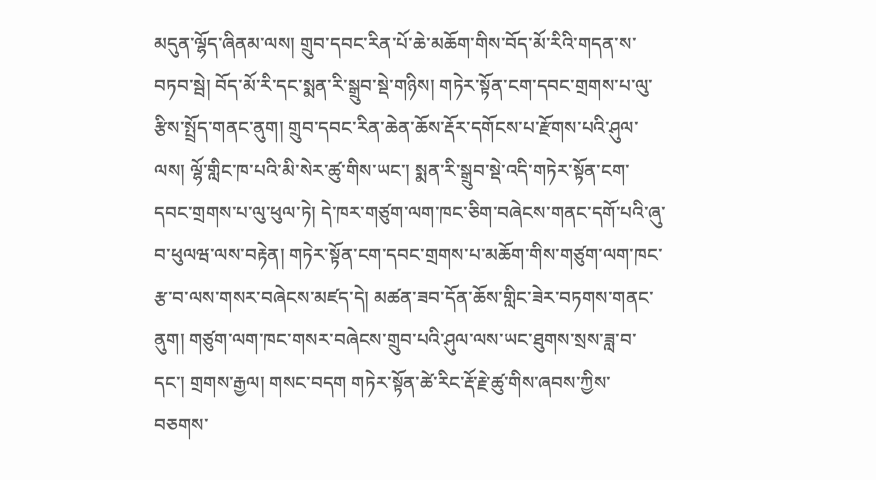མདུན་ལྷོད་ཞིནམ་ལས། གྲུབ་དབང་རིན་པོ་ཆེ་མཆོག་གིས་བོད་མོ་རིའི་གདན་ས་བཏབ་སྦེ། བོད་མོ་རི་དང་སྨན་རི་སྒྲུབ་སྡེ་གཉིས། གཏེར་སྟོན་ངག་དབང་གྲགས་པ་ལུ་རྩིས་སྤྲོད་གནང་ནུག། གྲུབ་དབང་རིན་ཆེན་ཆོས་རྡོར་དགོངས་པ་རྫོགས་པའི་ཤུལ་ལས། ལྷོ་གླིང་ཁ་པའི་མི་སེར་ཚུ་གིས་ཡང་། སྨན་རི་སྒྲུབ་སྡེ་འདི་གཏེར་སྟོན་ངག་དབང་གྲགས་པ་ལུ་ཕུལ་ཏེ། དེ་ཁར་གཙུག་ལག་ཁང་ཅིག་བཞེངས་གནང་དགོ་པའི་ཞུ་བ་ཕུལཝ་ལས་བརྟེན། གཏེར་སྟོན་ངག་དབང་གྲགས་པ་མཆོག་གིས་གཙུག་ལག་ཁང་རྩ་བ་ལས་གསར་བཞེངས་མཛད་དེ། མཚན་ཟབ་དོན་ཆོས་གླིང་ཟེར་བཏགས་གནང་ནུག། གཙུག་ལག་ཁང་གསར་བཞེངས་གྲུབ་པའི་ཤུལ་ལས་ཡང་ཐུགས་སྲས་ཟླ་བ་དང་། གྲགས་རྒྱལ། གསང་བདག གཏེར་སྟོན་ཚེ་རིང་རྡོ་རྗེ་ཚུ་གིས་ཞབས་ཀྱིས་བཅགས་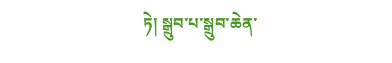ཏེ། སྒྲུབ་པ་སྒྲུབ་ཆེན་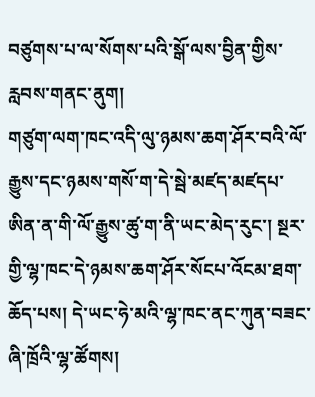བཙུགས་པ་ལ་སོགས་པའི་སྒོ་ལས་བྱིན་གྱིས་རླབས་གནང་ནུག།
གཙུག་ལག་ཁང་འདི་ལུ་ཉམས་ཆག་ཤོར་བའི་ལོ་རྒྱུས་དང་ཉམས་གསོ་ག་དེ་སྦེ་མཛད་མཛདཔ་ཨིན་ན་གི་ལོ་རྒྱུས་ཚུ་ག་ནི་ཡང་མེད་རུང་། སྔར་གྱི་ལྷ་ཁང་དེ་ཉམས་ཆག་ཤོར་སོངཔ་འོངམ་ཐག་ཆོད་པས། དེ་ཡང་ཧེ་མའི་ལྷ་ཁང་ནང་ཀུན་བཟང་ཞི་ཁྲོའི་ལྷ་ཚོགས།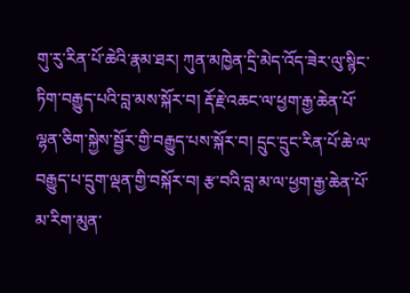གུ་རུ་རིན་པོ་ཆེའི་རྣམ་ཐར། ཀུན་མཁྱེན་དྲི་མེད་འོད་ཟེར་ལུ་སྙིང་ཏིག་བརྒྱུད་པའི་བླ་མས་སྐོར་བ། རྡོ་རྗེ་འཆང་ལ་ཕྱག་རྒྱ་ཆེན་པོ་ལྷན་ཅིག་སྐྱེས་སྦྱོར་གྱི་བརྒྱུད་པས་སྐོར་བ། དྲུང་དྲུང་རིན་པོ་ཆེ་ལ་བརྒྱུད་པ་དྲུག་ལྡན་གྱི་བསྐོར་བ། རྩ་བའི་བླ་མ་ལ་ཕྱག་རྒྱ་ཆེན་པོ་མ་རིག་མུན་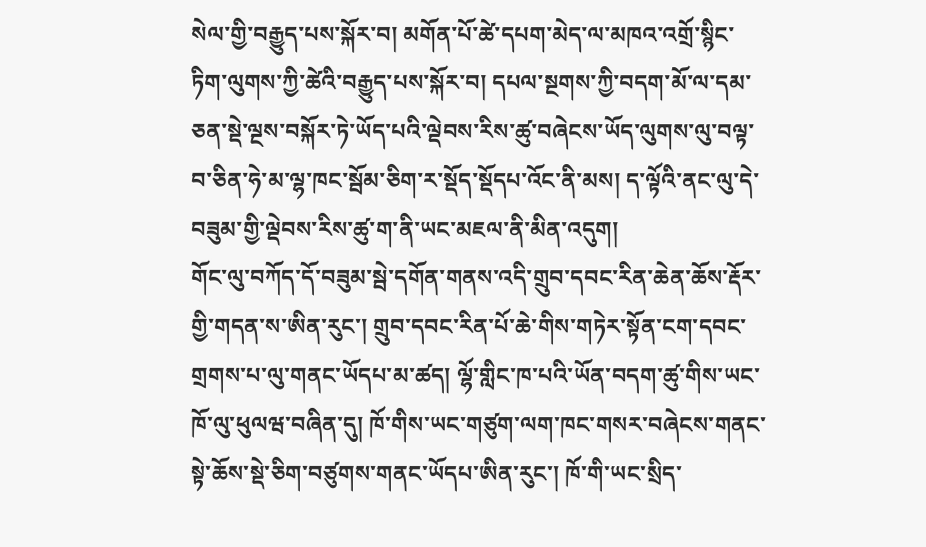སེལ་གྱི་བརྒྱུད་པས་སྐོར་བ། མགོན་པོ་ཚེ་དཔག་མེད་ལ་མཁའ་འགྲོ་སྙིང་ཏིག་ལུགས་ཀྱི་ཚེའི་བརྒྱུད་པས་སྐོར་བ། དཔལ་སྔགས་ཀྱི་བདག་མོ་ལ་དམ་ཅན་སྡེ་ལྔས་བསྐོར་ཏེ་ཡོད་པའི་ལྡེབས་རིས་ཚུ་བཞེངས་ཡོད་ལུགས་ལུ་བལྟ་བ་ཅིན་ཧེ་མ་ལྷ་ཁང་སྦོམ་ཅིག་ར་སྡོད་སྡོདཔ་འོང་ནི་མས། ད་ལྟོའི་ནང་ལུ་དེ་བཟུམ་གྱི་ལྡེབས་རིས་ཚུ་ག་ནི་ཡང་མཇལ་ནི་མིན་འདུག།
གོང་ལུ་བཀོད་དོ་བཟུམ་སྦེ་དགོན་གནས་འདི་གྲུབ་དབང་རིན་ཆེན་ཆོས་རྡོར་གྱི་གདན་ས་ཨིན་རུང་། གྲུབ་དབང་རིན་པོ་ཆེ་གིས་གཏེར་སྟོན་ངག་དབང་གྲགས་པ་ལུ་གནང་ཡོདཔ་མ་ཚད། ལྷོ་གླིང་ཁ་པའི་ཡོན་བདག་ཚུ་གིས་ཡང་ཁོ་ལུ་ཕུལཝ་བཞིན་དུ། ཁོ་གིས་ཡང་གཙུག་ལག་ཁང་གསར་བཞེངས་གནང་སྟེ་ཆོས་སྡེ་ཅིག་བཙུགས་གནང་ཡོདཔ་ཨིན་རུང་། ཁོ་གི་ཡང་སྲིད་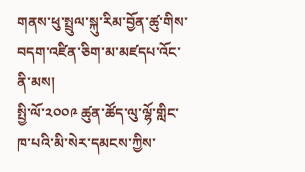གནས་ཕུ་སྤྲུལ་སྐུ་རིམ་བྱོན་ཚུ་གིས་བདག་འཛིན་ཅིག་མ་མཛདཔ་འོང་ནི་མས།
སྤྱི་ལོ་༢༠༠༩ ཚུན་ཚོད་ལུ་ལྷོ་གླིང་ཁ་པའི་མི་སེར་དམངས་ཀྱིས་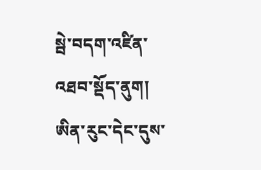སྦེ་བདག་འཛིན་འཐབ་སྡོད་ནུག། ཨིན་རུང་དེང་དུས་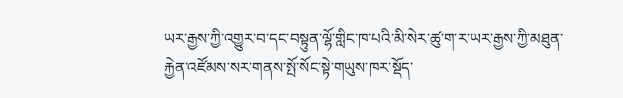ཡར་རྒྱས་ཀྱི་འགྱུར་བ་དང་བསྟུན་ལྷོ་གླིང་ཁ་པའི་མི་སེར་ཚུ་ག་ར་ཡར་རྒྱས་ཀྱི་མཐུན་རྐྱེན་འཛོམས་སར་གནས་སྤོ་སོང་སྟེ་གཡུས་ཁར་སྡོད་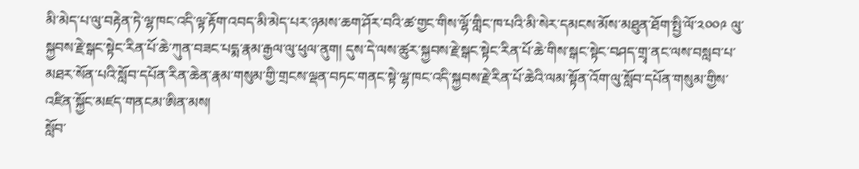མི་མེད་པ་ལུ་བརྟེན་ཏེ་ལྷ་ཁང་འདི་ལྟ་རྟོག་འབད་མི་མེད་པར་ཉམས་ཆག་ཤོར་བའི་ཚ་གྱང་གིས་ལྷོ་གླིང་ཁ་པའི་མི་སེར་དམངས་མོས་མཐུན་ཐོག་སྤྱི་ལོ་༢༠༠༩ ལུ་སྐྱབས་རྗེ་སྒང་སྟེང་རིན་པོ་ཆེ་ཀུན་བཟང་པདྨ་རྣམ་རྒྱལ་ལུ་ཕུལ་ནུག། དུས་དེ་ལས་ཚུར་སྐྱབས་རྗེ་སྒང་སྟེང་རིན་པོ་ཆེ་གིས་སྒང་སྟེང་བཤད་གྲྭ་ནང་ལས་བསླབ་པ་མཐར་སོན་པའི་སློབ་དཔོན་རིན་ཆེན་རྣམ་གསུམ་གྱི་གྲངས་ལྡན་བཏང་གནང་སྟེ་ལྷ་ཁང་འདི་སྐྱབས་རྗེ་རིན་པོ་ཆེའི་ལམ་སྟོན་འོག་ལུ་སློབ་དཔོན་གསུམ་གྱིས་འཛིན་སྐྱོང་མཛད་གནངམ་ཨིན་མས།
སློབ་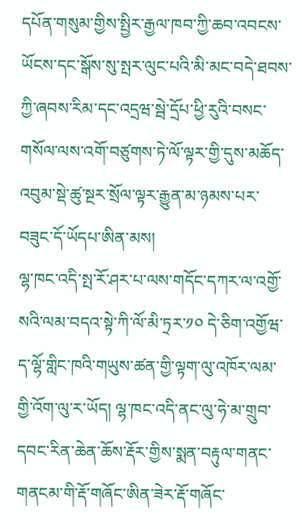དཔོན་གསུམ་གྱིས་སྤྱིར་རྒྱལ་ཁབ་ཀྱི་ཆབ་འབངས་ཡོངས་དང་སྒོས་སུ་སྤར་ལུང་པའི་མི་མང་བདེ་ཐབས་ཀྱི་ཞབས་རིམ་དང་འདྲཝ་སྦེ་དྲོཔ་ཕྱི་རུའི་བསང་གསོལ་ལས་འགོ་བཙུགས་ཏེ་ལོ་ལྟར་གྱི་དུས་མཆོད་འབུམ་སྡེ་ཚུ་སྔར་སྲོལ་ལྟར་རྒྱུན་མ་ཉམས་པར་བཟུང་དོ་ཡོདཔ་ཨིན་མས།
ལྷ་ཁང་འདི་སྤ་རོ་ཤར་པ་ལས་གདོང་དཀར་ལ་འགྱོ་སའི་ལམ་བདའ་སྟེ་ཀི་ལོ་མི་ཏྲར་༡༠ དེ་ཅིག་འགྱོཝ་ད་ལྷོ་གླིང་ཁའི་གཡུས་ཚན་གྱི་ལྟག་ལུ་འཁོར་ལམ་གྱི་འོག་ལུ་ར་ཡོད། ལྷ་ཁང་འདི་ནང་ལུ་ཧེ་མ་གྲུབ་དབང་རིན་ཆེན་ཆོས་རྡོར་གྱིས་སྨན་བརྟུལ་གནང་གནངམ་གི་རྡོ་གཞོང་ཨིན་ཟེར་རྡོ་གཞོང་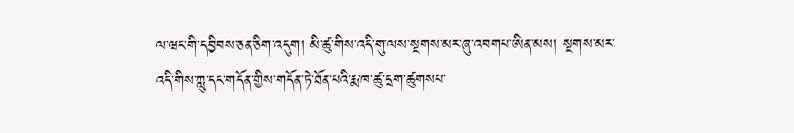ལ་ཝང་གི་དབྱིབས་ཅན་ཅིག་འདུག། མི་ཚུ་གིས་འདི་གུ་ལས་སྔགས་མར་ཞུ་འབགཔ་ཨིན་མས། སྔགས་མར་འདི་གིས་ཀླུ་དང་གདོན་གྱིས་གདོན་ཏེ་ཐོན་པའི་རྨ་ཁ་ཚུ་དྲག་ཚུགསཔ་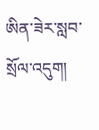ཨིན་ཟེར་སླབ་སྲོལ་འདུག།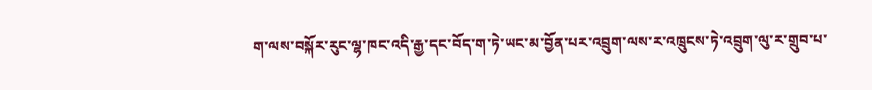ག་ལས་བསྐོར་རུང་ལྷ་ཁང་འདི་རྒྱ་དང་བོད་ག་ཏེ་ཡང་མ་བྱོན་པར་འབྲུག་ལས་ར་འཁྲུངས་ཏེ་འབྲུག་ལུ་ར་གྲུབ་པ་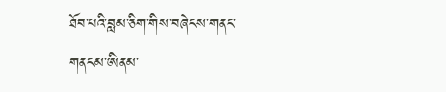ཐོབ་པའི་བླམ་ཅིག་གིས་བཞེངས་གནང་གནངམ་ཨིནམ་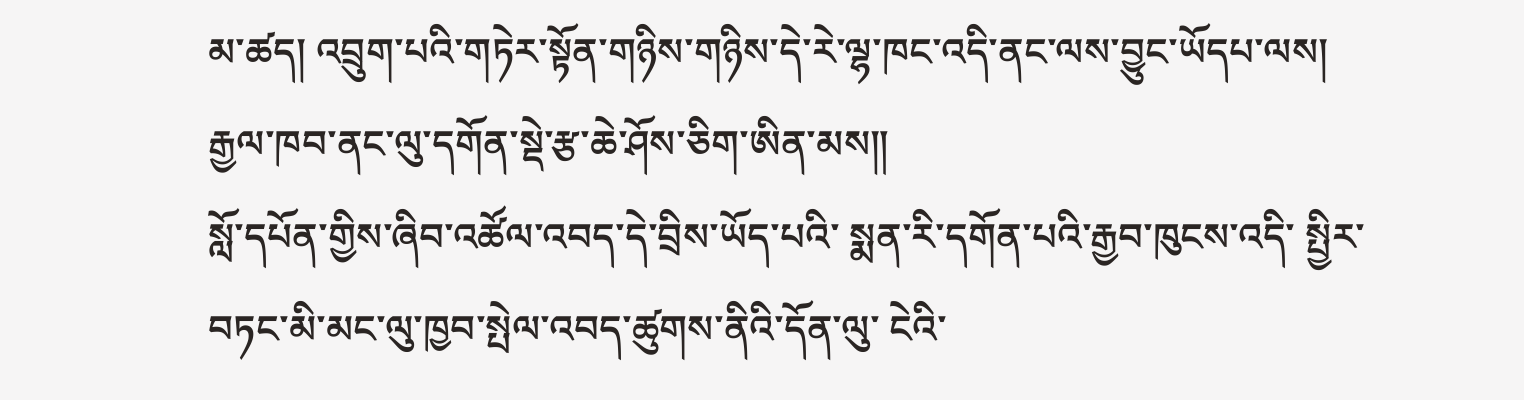མ་ཚད། འབྲུག་པའི་གཏེར་སྟོན་གཉིས་གཉིས་དེ་རེ་ལྷ་ཁང་འདི་ནང་ལས་བྱུང་ཡོདཔ་ལས། རྒྱལ་ཁབ་ནང་ལུ་དགོན་སྡེ་རྩ་ཆེ་ཤོས་ཅིག་ཨིན་མས༎
སློ་དཔོན་གྱིས་ཞིབ་འཚོལ་འབད་དེ་བྲིས་ཡོད་པའི་ སྨན་རི་དགོན་པའི་རྒྱབ་ཁུངས་འདི་ སྤྱིར་བཏང་མི་མང་ལུ་ཁྱབ་སྤེལ་འབད་ཚུགས་ནིའི་དོན་ལུ་ ངེའི་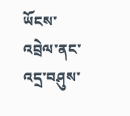ཡོངས་འབྲེལ་ནང་འདྲ་བཤུས་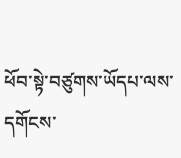ཕོབ་སྟེ་བཙུགས་ཡོདཔ་ལས་ དགོངས་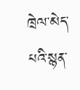ཁྲེལ་མེད་པའི་སྙན་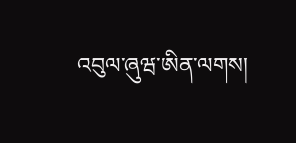འབུལ་ཞུཝ་ཨིན་ལགས།